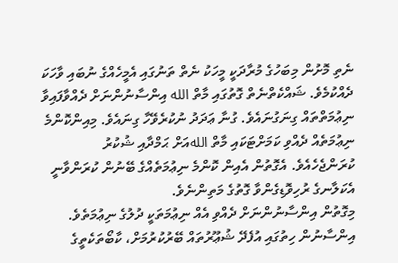ނެތި މޮށުން މިބަހުގެ މުރާދަކީ މީހަކު ނެތް ތަނުގައި އެމީހެއްގެ ނުބައި ވާހަކަ ދެއްކުމެވެ. ޝައްކެތްނެތް ގޮތުގައި މާތް الله އިންސާނުންނަށް ދެއްވާފައިވާ ނިޢުމަތްތައް ގިނަގުނައެވެ. ގުނާ ޢަދަދު ނުކުރެވޭހާ ގިނައެވެ. މިއިންކޮންމެ ނިޢުމަތެއް ދެއްވި ކަމަށްޓަކައި މާތް اللهއަށް ޙަމްދާއި ޝުކުރު ކުރަންޖެހެއެވެ. އެގޮތުން އެއިން ކޮންމެ ނިޢުމަތެއްގެ ބޭނުން ކުރަންވާނީ އެކަލާނގެ ރުހިވޮޑިގެންވާ ގޮތުގެ މަތިންނެވެ.
މިގޮތުން އިންސާނުންނަށް ދެއްވި އެއް ނިޢުމަތަކީ ދުލުގެ ނިޢުމަތެވެ. އިންސާނުން ހިތުގައި އުފެދޭ ޝުޢޫރުތައް ބޭރުކުރުމަށް، ކާބޯތަކެތީގެ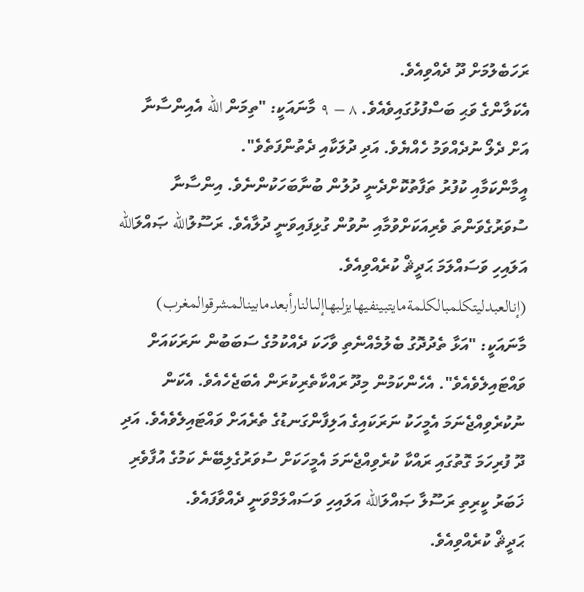ރަހަބެލުމަށް ދޫ ދެއްވިއެވެ.
އެކަލާންގެ ވަޙި ބަސްފުޅުގައިވެއެވެ. ٨ – ٩ މާނައަކީ: "ތިމަން الله އެއިންސާނާ އަށް ދެލޯ ނުދެއްވަމު ހެއްޔެވެ. އަދި ދުލަކާއި ދެތުންފަތެވެ".
އީމާންކަމާއި ކުފުރު ތަފާތުކޮށްދެނީ ދުލުން ބުނާބަހަކުންނެވެ. އިންސާނާ ސުވަރުގެވަންތަ ވެރިއަކަށްވުމާއި ނުވުން ގުޅިފައިވަނީ ދުލާއެވެ. ރަސޫލުالله ޞައްލަالله އަލައިހި ވަސައްލަމަ ޙަދީޘް ކުރެއްވިއެވެ. (إنالعبدليتكلمبالكلمةمايتبينفيهايزلبهاإلىالنارأبعدمابينالمشرقوالمغرب) މާނައަކީ: "އަޅާ ތެދުދޮގު ބެލުމެއްނެތި ވާހަކަ ދެއްކުމުގެ ސަބަބުން ނަރަކައަށް ވައްޓައިލެވެއެވެ". އެހެންކަމުން މިދޫ ރައްކާތެރިކުރަން އެބަޖެހެއެވެ. އެކަން ނުކުރެވިއްޖެނަމަ އެމީހަކު ނަރަކައިގެ އަލިފާންގަނޑުގެ ތެރެއަށް ވައްޓައިލެވެއެވެ. އަދި ދޫ ފުރިހަމަ ގޮތުގައި ރައްކާ ކުރެވިއްޖެނަމަ އެމީހަކަށް ސުވަރުގެލިބޭނެ ކަމުގެ އުފާވެރި ޚަބަރު ކީރިތި ރަސޫލާ ޞައްލަالله އަލައިހި ވަސައްލަމްވަނީ ދެއްވާފައެވެ.
ޙަދީޘް ކުރެއްވިއެވެ.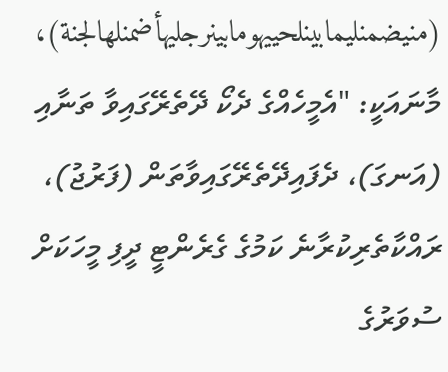(منيضمنليمابينلحييهومابينرجليهأضمنلهالجنة)، މާނައަކީ: "އެމީހެއްގެ ދެކޯ ދޭތެރޭގައިވާ ތަނާއި (އަނގަ)، ދެފައިދޭތެރޭގައިވާތަން (ފަރުޖު)، ރައްކާތެރިކުރާނެ ކަމުގެ ގެރެންޓީ ދީފި މީހަކަށް ސުވަރުގެ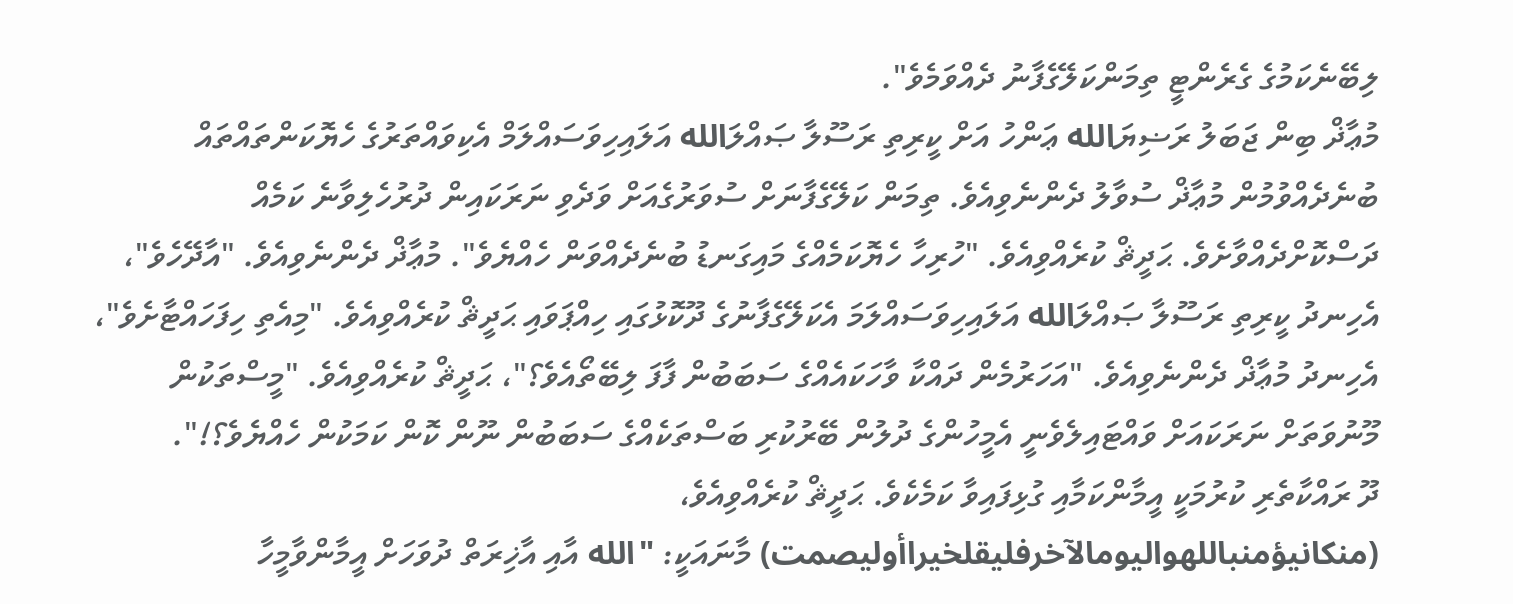ލިބޭނެކަމުގެ ގެރެންޓީ ތިމަންކަލޭގެފާނު ދެއްވަމެވެ".
މުޢާޛް ބިން ޖަބަލު ރަޟިޔަالله ޢަންހު އަށް ކީރިތި ރަސޫލާ ޞައްލަالله އަލައިހިވަސައްލަމް އެކިވައްތަރުގެ ހެޔޮކަންތައްތައް ބުނެދެއްވުމުން މުޢާޛް ސުވާލު ދެންނެވިއެވެ. ތިމަން ކަލޭގެފާނަށް ސުވަރުގެއަށް ވަދެވި ނަރަކައިން ދުރުހެލިވާނެ ކަމެއް ދަސްކޮށްދެއްވާށެވެ. ޙަދީޘް ކުރެއްވިއެވެ. "ހުރިހާ ހެޔޮކަމެއްގެ މައިގަނޑު ބުނެދެއްވަން ހެއްޔެވެ". މުޢާޛް ދެންނެވިއެވެ. "އާދޭހެވެ"، އެހިނދު ކީރިތި ރަސޫލާ ޞައްލަالله އަލައިހިވަސައްލަމަ އެކަލޭގެފާނުގެ ދޫކޮޅުގައި ހިއްޕަވައި ޙަދީޘް ކުރެއްވިއެވެ. "މިއެތި ހިފަހައްޓާށެވެ"، އެހިނދު މުޢާޛް ދެންނެވިއެވެ. "އަހަރުމެން ދައްކާ ވާހަކައެއްގެ ސަބަބުން ފާފަ ލިބޭތޯއެވެ؟"، ޙަދީޘް ކުރެއްވިއެވެ. "މީސްތަކުން މޫނުވަތަށް ނަރަކައަށް ވައްޓައިލެވެނީ އެމީހުންގެ ދުލުން ބޭރުކުރި ބަސްތަކެއްގެ ސަބަބުން ނޫން ކޮން ކަމަކުން ހެއްޔެވެ؟!".
ދޫ ރައްކާތެރި ކުރުމަކީ އީމާންކަމާއި ގުޅިފައިވާ ކަމެކެވެ. ޙަދީޘް ކުރެއްވިއެވެ، (منكانيؤمنباللهواليومالآخرفليقلخيراأوليصمت) މާނައަކީ: "الله އާއި އާޚިރަތް ދުވަހަށް އީމާންވާމީހާ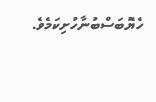ހެޔޮބަސްބުނާހުށިކަމެވެ.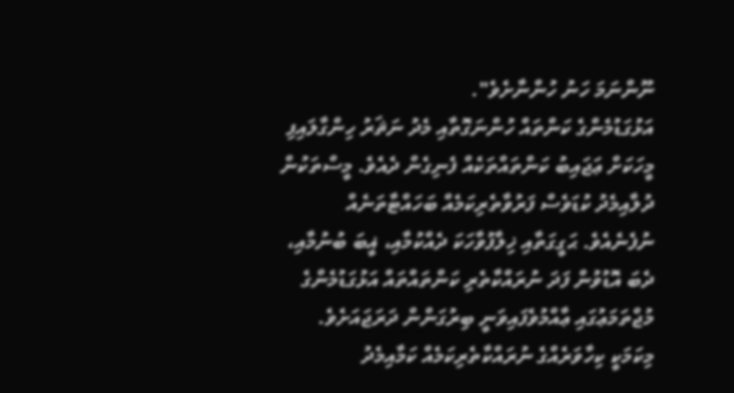ނޫންނަމަ ހަނު ހުންނާށެވެ".
އަޅުގަޑުމެންގެ ކަންތައް ހުންނަގޮތާއި މެދު ނަޘަރު ހިންގާލައިފި މީހަކަށް ޢަޖައިބު ކަންތައްތަކެއް ފެނިގެން ދެއެވެ. މީސްތަކުން ދުލާއިމެދު ކުޑަވެސް ފަރުވާތެރިކަމެއް ބަހައްޓާތަނެއް ނުފެނެއެވެ. ޙަގީގަތާއި ޚިލާފުވާހަކަ ދެއްކުމާއި، ޣީބަ ބުނުމާއި، ދެބަ އޮޑުވުން ފަދަ ނުރައްކާތެރި ކަންތައްތައް އަޅުގަޑުމެންގެ މުޖްތަމަޢުގައި ޢާއްމުވެފައިވަނީ ބިރުގަންން ދަރަޖައަށެވެ. މިކަމަކީ ކިހާވަރެއްގެ ނުރައްކާތެރިކަމެއް ކަމާއިމެދު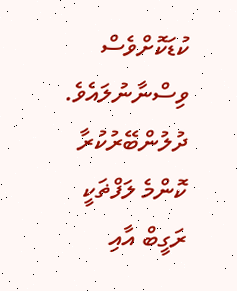ކުޑަކޮށްވެސް ވިސްނާނުލައެވެ. ދުލުންބޭރުކުރާ ކޮންމެ ލަފްޡަކީ ރަގީބް އާއި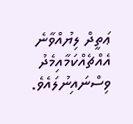ޢަތީދް ލިޔުއްވާނެ އެއްޗެއްކަމާއިމެދު ވިސްނައިނުލައެވެ.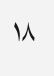١٨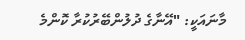މާނައަކީ: "އޭނާގެ ދުލުންބޭރުކުރާ ކޮންމެ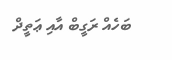ބަހެއް ރަގީބް އާއި ޢަތީދް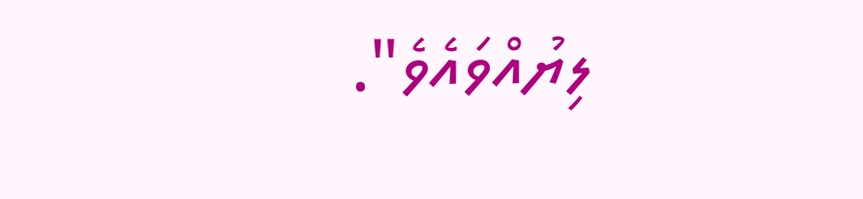ލިޔުއްވައެވެ".